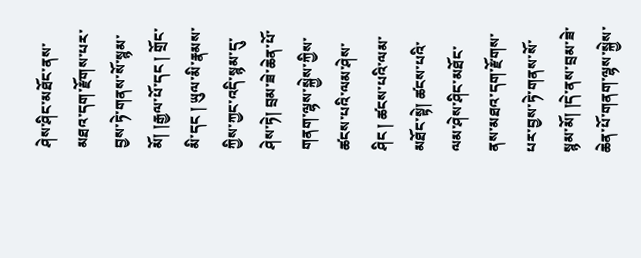ཤེས་ཤིང་མཐོང་ནས་མཐའ་དག་རྫོགས་པར་བྱས་ཏེ་གནས་སོ་སྙམ་མོ། །རྒྱལ་པོ་དང ། གྲོང་མི་དང ། ཡུལ་མི་རྣམས་ཀྱིས་ཀྱང་འདི་སྙམ་དུ་ཤེས་ཏེ། བྲམ་ཟེ་ཆེན་པོ་གནག་ལྷས་སྐྱེས་ཀྱིས་ཚངས་པའི་ལམ་ཤེས་ཤིང ། ཚངས་པའི་ལམ་མཐོང་སྟེ། ཚངས་པའི་ལམ་ཤེས་ཤིང་མཐོང་ནས་མཐའ་དག་རྫོགས་པར་བྱས་ཏེ་གནས་སོ་སྙམ་མོ། །དེ་ནས་བྲམ་ཟེ་ཆེན་པོ་གནག་ལྷས་སྐྱེས་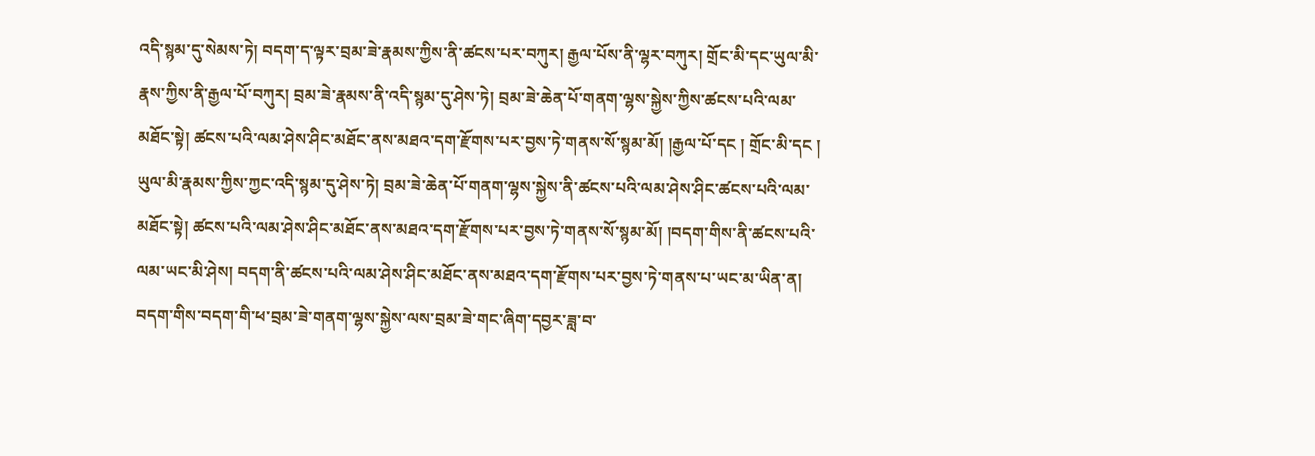འདི་སྙམ་དུ་སེམས་ཏེ། བདག་ད་ལྟར་བྲམ་ཟེ་རྣམས་ཀྱིས་ནི་ཚངས་པར་བཀུར། རྒྱལ་པོས་ནི་ལྷར་བཀུར། གྲོང་མི་དང་ཡུལ་མི་རྣས་ཀྱིས་ནི་རྒྱལ་པོ་བཀུར། བྲམ་ཟེ་རྣམས་ནི་འདི་སྙམ་དུ་ཤེས་ཏེ། བྲམ་ཟེ་ཆེན་པོ་གནག་ལྷས་སྐྱེས་ཀྱིས་ཚངས་པའི་ལམ་མཐོང་སྟེ། ཚངས་པའི་ལམ་ཤེས་ཤིང་མཐོང་ནས་མཐའ་དག་རྫོགས་པར་བྱས་ཏེ་གནས་སོ་སྙམ་མོ། །རྒྱལ་པོ་དང ། གྲོང་མི་དང ། ཡུལ་མི་རྣམས་ཀྱིས་ཀྱང་འདི་སྙམ་དུ་ཤེས་ཏེ། བྲམ་ཟེ་ཆེན་པོ་གནག་ལྷས་སྐྱེས་ནི་ཚངས་པའི་ལམ་ཤེས་ཤིང་ཚངས་པའི་ལམ་མཐོང་སྟེ། ཚངས་པའི་ལམ་ཤེས་ཤིང་མཐོང་ནས་མཐའ་དག་རྫོགས་པར་བྱས་ཏེ་གནས་སོ་སྙམ་མོ། །བདག་གིས་ནི་ཚངས་པའི་ལམ་ཡང་མི་ཤེས། བདག་ནི་ཚངས་པའི་ལམ་ཤེས་ཤིང་མཐོང་ནས་མཐའ་དག་རྫོགས་པར་བྱས་ཏེ་གནས་པ་ཡང་མ་ཡིན་ན། བདག་གིས་བདག་གི་ཕ་བྲམ་ཟེ་གནག་ལྷས་སྐྱེས་ལས་བྲམ་ཟེ་གང་ཞིག་དབྱར་ཟླ་བ་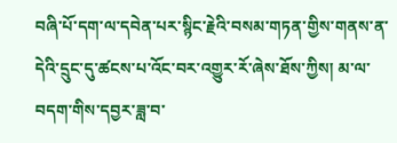བཞི་པོ་དག་ལ་དབེན་པར་སྙིང་རྗེའི་བསམ་གཏན་གྱིས་གནས་ན་དེའི་དྲུང་དུ་ཚངས་པ་འོང་བར་འགྱུར་རོ་ཞེས་ཐོས་ཀྱིས། མ་ལ་བདག་གིས་དབྱར་ཟླ་བ་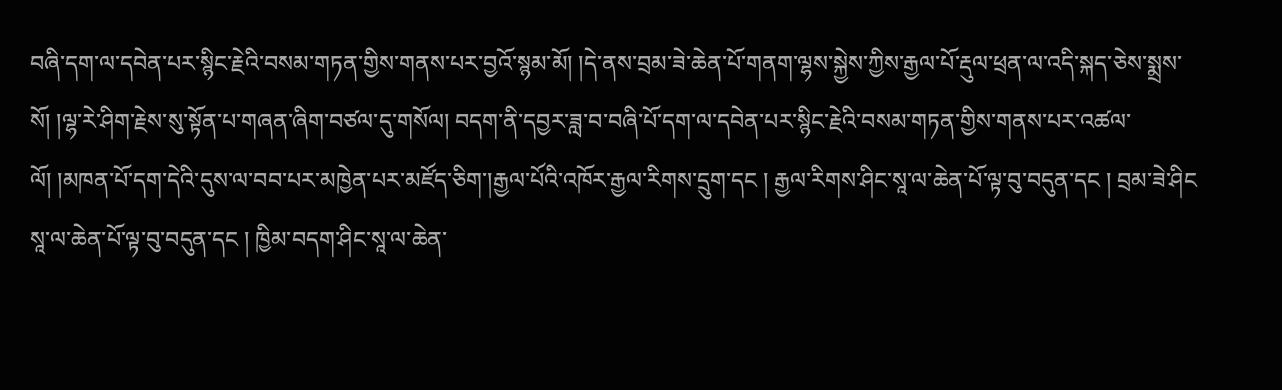བཞི་དག་ལ་དབེན་པར་སྙིང་རྗེའི་བསམ་གཏན་གྱིས་གནས་པར་བྱའོ་སྙམ་མོ། །དེ་ནས་བྲམ་ཟེ་ཆེན་པོ་གནག་ལྷས་སྐྱེས་ཀྱིས་རྒྱལ་པོ་རྡུལ་ཕྲན་ལ་འདི་སྐད་ཅེས་སྨྲས་སོ། །ལྷ་རེ་ཤིག་རྗེས་སུ་སྟོན་པ་གཞན་ཞིག་བཙལ་དུ་གསོལ། བདག་ནི་དབྱར་ཟླ་བ་བཞི་པོ་དག་ལ་དབེན་པར་སྙིང་རྗེའི་བསམ་གཏན་གྱིས་གནས་པར་འཚལ་ལོ། །མཁན་པོ་དག་དེའི་དུས་ལ་བབ་པར་མཁྱེན་པར་མཛོད་ཅིག་།རྒྱལ་པོའི་འཁོར་རྒྱལ་རིགས་དྲུག་དང ། རྒྱལ་རིགས་ཤིང་སཱ་ལ་ཆེན་པོ་ལྟ་བུ་བདུན་དང ། བྲམ་ཟེ་ཤིང
སཱ་ལ་ཆེན་པོ་ལྟ་བུ་བདུན་དང ། ཁྱིམ་བདག་ཤིང་སཱ་ལ་ཆེན་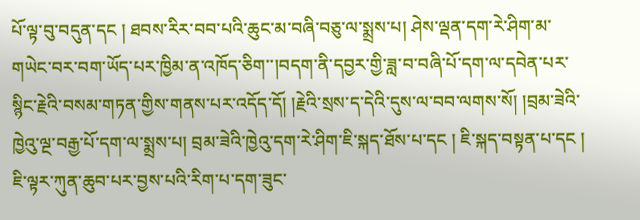པོ་ལྟ་བུ་བདུན་དང ། ཐབས་རིར་བབ་པའི་ཆུང་མ་བཞི་བཅུ་ལ་སྨྲས་པ། ཤེས་ལྡན་དག་རེ་ཤིག་མ་གཡེང་བར་བག་ཡོད་པར་ཁྱིམ་ན་འཁོད་ཅིག་་།བདག་ནི་དབྱར་གྱི་ཟླ་བ་བཞི་པོ་དག་ལ་དབེན་པར་སྙིང་རྗེའི་བསམ་གཏན་གྱིས་གནས་པར་འདོད་དོ། །རྗེའི་སྲས་ད་དེའི་དུས་ལ་བབ་ལགས་སོ། །བྲམ་ཟེའི་ཁྱེའུ་ལྔ་བརྒྱ་པོ་དག་ལ་སྨྲས་པ། བྲམ་ཟེའི་ཁྱེའུ་དག་རེ་ཤིག་ཇི་སྐད་ཐོས་པ་དང ། ཇི་སྐད་བསྟན་པ་དང ། ཇི་ལྟར་ཀུན་ཆུབ་པར་བྱས་པའི་རིག་པ་དག་ཟུང་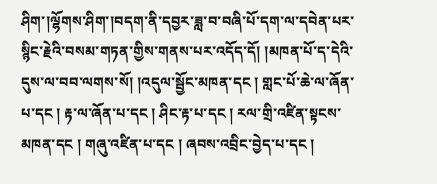ཤིག་།ལྷོགས་ཤིག་།བདག་ནི་དབྱར་ཟླ་བ་བཞི་པོ་དག་ལ་དབེན་པར་སྙིང་རྗེའི་བསམ་གཏན་གྱིས་གནས་པར་འདོད་དོ། །མཁན་པོ་ད་དེའི་དུས་ལ་བབ་ལགས་སོ། །འདུལ་སྦྱོང་མཁན་དང ། གླང་པོ་ཆེ་ལ་ཞོན་པ་དང ། རྟ་ལ་ཞོན་པ་དང ། ཤིང་རྟ་པ་དང ། རལ་གྲི་འཛིན་སྟངས་མཁན་དང ། གཞུ་འཛིན་པ་དང ། ཞབས་འབྲིང་བྱེད་པ་དང །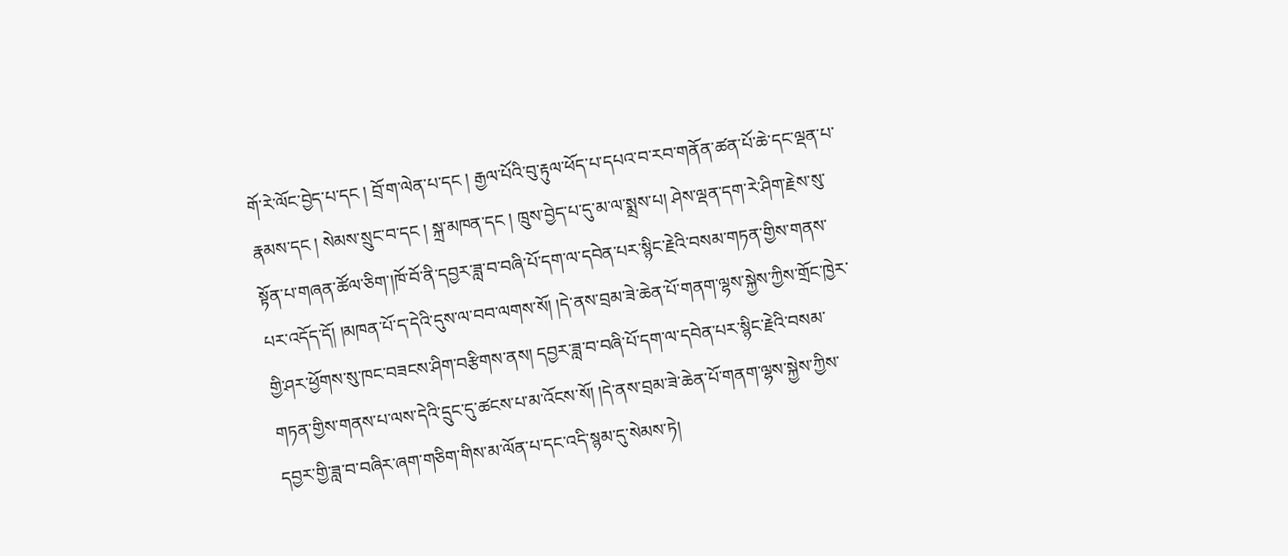གོ་རེ་ལོང་བྱེད་པ་དང ། བྲོ་ག་ལེན་པ་དང ། རྒྱལ་པོའི་བུ་རྟུལ་ཕོད་པ་དཔའ་བ་རབ་གནོན་ཚན་པོ་ཆེ་དང་ལྡན་པ་རྣམས་དང ། སེམས་སྲུང་བ་དང ། སྐྲ་མཁན་དང ། ཁྲུས་བྱེད་པ་དུ་མ་ལ་སྨྲས་པ། ཤེས་ལྡན་དག་རེ་ཤིག་རྗེས་སུ་སྟོན་པ་གཞན་ཚོལ་ཅིག་།ཁོ་བོ་ནི་དབྱར་ཟླ་བ་བཞི་པོ་དག་ལ་དབེན་པར་སྙིང་རྗེའི་བསམ་གཏན་གྱིས་གནས་པར་འདོད་དོ། །མཁན་པོ་ད་དེའི་དུས་ལ་བབ་ལགས་སོ། །དེ་ནས་བྲམ་ཟེ་ཆེན་པོ་གནག་ལྷས་སྐྱེས་ཀྱིས་གྲོང་ཁྱེར་གྱི་ཤར་ཕྱོགས་སུ་ཁང་བཟངས་ཤིག་བརྩིགས་ནས། དབྱར་ཟླ་བ་བཞི་པོ་དག་ལ་དབེན་པར་སྙིང་རྗེའི་བསམ་གཏན་གྱིས་གནས་པ་ལས་དེའི་དྲུང་དུ་ཚངས་པ་མ་འོངས་སོ། །དེ་ནས་བྲམ་ཟེ་ཆེན་པོ་གནག་ལྷས་སྐྱེས་ཀྱིས་དབྱར་གྱི་ཟླ་བ་བཞིར་ཞག་གཅིག་གིས་མ་ལོན་པ་དང་འདི་སྙམ་དུ་སེམས་ཏེ།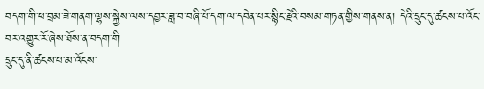བདག་གི་ཕ་བྲམ་ཟེ་གནག་ལྷས་སྐྱེས་ལས་དབྱར་ཟླ་བ་བཞི་པོ་དག་ལ་དབེན་པར་སྙིང་རྗེའི་བསམ་གཏན་གྱིས་གནས་ན། དེའི་དྲུང་དུ་ཚངས་པ་འོང་བར་འགྱུར་རོ་ཞེས་ཐོས་ན་བདག་གི
དྲུང་དུ་ནི་ཚངས་པ་མ་འོངས་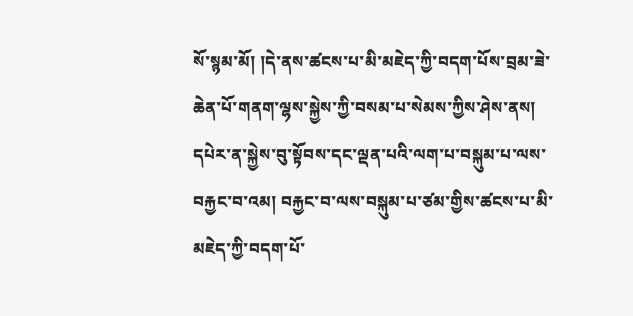སོ་སྙམ་མོ། །དེ་ནས་ཚངས་པ་མི་མཇེད་ཀྱི་བདག་པོས་བྲམ་ཟེ་ཆེན་པོ་གནག་ལྷས་སྐྱེས་ཀྱི་བསམ་པ་སེམས་ཀྱིས་ཤེས་ནས། དཔེར་ན་སྐྱེས་བུ་སྟོབས་དང་ལྡན་པའི་ལག་པ་བསྐུམ་པ་ལས་བརྐྱང་བ་འམ། བརྐྱང་བ་ལས་བསྐུམ་པ་ཙམ་གྱིས་ཚངས་པ་མི་མཇེད་ཀྱི་བདག་པོ་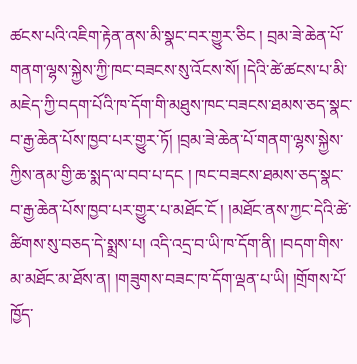ཚངས་པའི་འཇིག་རྟེན་ནས་མི་སྣང་བར་གྱུར་ཅིང ། བྲམ་ཟེ་ཆེན་པོ་གནག་ལྷས་སྐྱེས་ཀྱི་ཁང་བཟངས་སུ་འོངས་སོ། །དེའི་ཚེ་ཚངས་པ་མི་མཇེད་ཀྱི་བདག་པོའི་ཁ་དོག་གི་མཐུས་ཁང་བཟངས་ཐམས་ཅད་སྣང་བ་རྒྱ་ཆེན་པོས་ཁྱབ་པར་གྱུར་ཏོ། །བྲམ་ཟེ་ཆེན་པོ་གནག་ལྷས་སྐྱེས་ཀྱིས་ནམ་གྱི་ཆ་སྨད་ལ་བབ་པ་དང ། ཁང་བཟངས་ཐམས་ཅད་སྣང་བ་རྒྱ་ཆེན་པོས་ཁྱབ་པར་གྱུར་པ་མཐོང་ངོ ། །མཐོང་ནས་ཀྱང་དེའི་ཚེ་ཚིགས་སུ་བཅད་དེ་སྨྲས་པ། འདི་འདྲ་བ་ཡི་ཁ་དོག་ནི། །བདག་གིས་མ་མཐོང་མ་ཐོས་ན། །གཟུགས་བཟང་ཁ་དོག་ལྡན་པ་ཡི། །གྲོགས་པོ་ཁྱོད་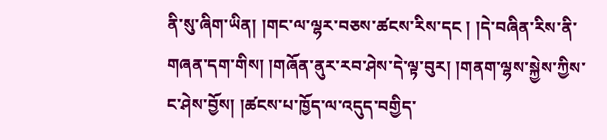ནི་སུ་ཞིག་ཡིན། །གང་ལ་ལྷར་བཅས་ཚངས་རིས་དང ། །དེ་བཞིན་རིས་ནི་གཞན་དག་གིས། །གཞོན་ནུར་རབ་ཤེས་དེ་ལྟ་བུར། །གནག་ལྷས་སྐྱེས་ཀྱིས་ང་ཤེས་བྱོས། །ཚངས་པ་ཁྱོད་ལ་འདུད་བགྱིད་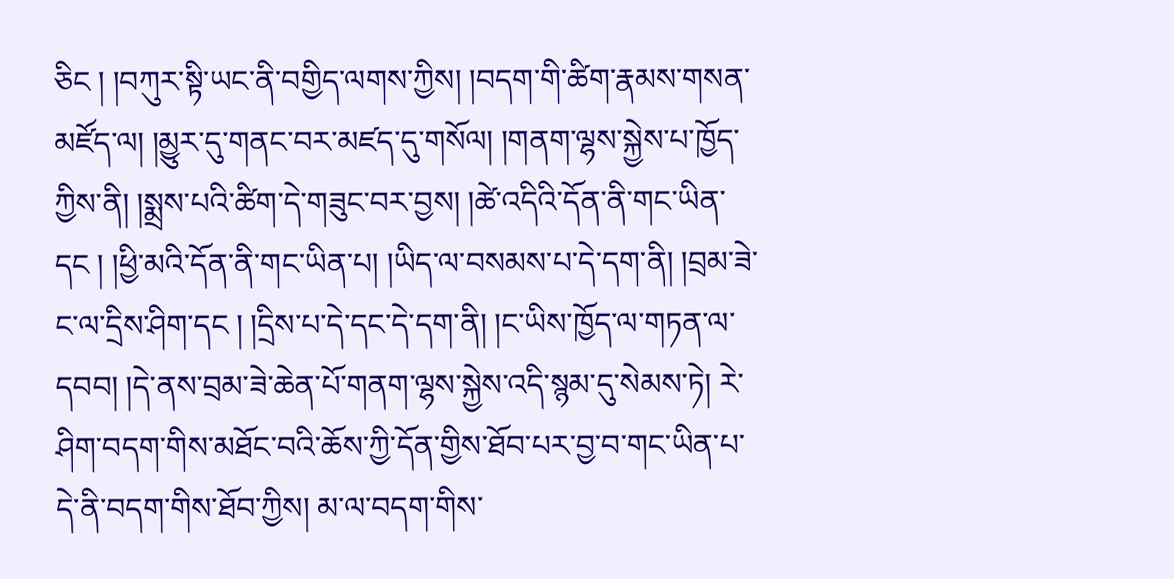ཅིང ། །བཀུར་སྟི་ཡང་ནི་བགྱིད་ལགས་ཀྱིས། །བདག་གི་ཚིག་རྣམས་གསན་མཛོད་ལ། །མྱུར་དུ་གནང་བར་མཛད་དུ་གསོལ། །གནག་ལྷས་སྐྱེས་པ་ཁྱོད་ཀྱིས་ནི། །སྨྲས་པའི་ཚིག་དེ་གཟུང་བར་བྱས། །ཚེ་འདིའི་དོན་ནི་གང་ཡིན་དང ། །ཕྱི་མའི་དོན་ནི་གང་ཡིན་པ། །ཡིད་ལ་བསམས་པ་དེ་དག་ནི། །བྲམ་ཟེ་ང་ལ་དྲིས་ཤིག་དང ། །དྲིས་པ་དེ་དང་དེ་དག་ནི། །ང་ཡིས་ཁྱོད་ལ་གཏན་ལ་དབབ། །དེ་ནས་བྲམ་ཟེ་ཆེན་པོ་གནག་ལྷས་སྐྱེས་འདི་སྙམ་དུ་སེམས་ཏེ། རེ་ཤིག་བདག་གིས་མཐོང་བའི་ཆོས་ཀྱི་དོན་གྱིས་ཐོབ་པར་བྱ་བ་གང་ཡིན་པ་དེ་ནི་བདག་གིས་ཐོབ་ཀྱིས། མ་ལ་བདག་གིས་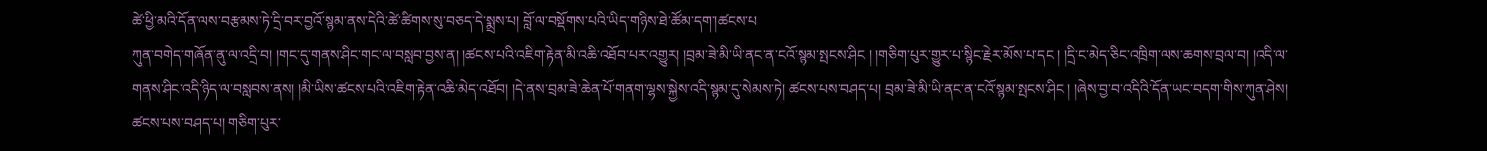ཚེ་ཕྱི་མའི་དོན་ལས་བརྩམས་ཏེ་དྲི་བར་བྱའོ་སྙམ་ནས་དེའི་ཚེ་ཚིགས་སུ་བཅད་དེ་སྨྲས་པ། བློ་ལ་བསྡོགས་པའི་ཡིད་གཉིས་ཐེ་ཚོམ་དག་།ཚངས་པ
ཀུན་བགེད་གཞོན་ནུ་ལ་འདྲི་བ། །གང་དུ་གནས་ཤིང་གང་ལ་བསླབ་བྱས་ན། །ཚངས་པའི་འཇིག་རྟེན་མི་འཆི་འཐོབ་པར་འགྱུར། །བྲམ་ཟེ་མི་ཡི་ནང་ན་ངའོ་སྙམ་སྤངས་ཤིང ། །གཅིག་པུར་གྱུར་པ་སྙིང་རྗེར་མོས་པ་དང ། །དྲི་ང་མེད་ཅིང་འཁྲིག་ལས་ཆགས་བྲལ་བ། །འདི་ལ་གནས་ཤིང་འདི་ཉིད་ལ་བསླབས་ནས། །མི་ཡིས་ཚངས་པའི་འཇིག་རྟེན་འཆི་མེད་འཐོབ། །དེ་ནས་བྲམ་ཟེ་ཆེན་པོ་གནག་ལྷས་སྐྱེས་འདི་སྙམ་དུ་སེམས་ཏེ། ཚངས་པས་བཤད་པ། བྲམ་ཟེ་མི་ཡི་ནང་ན་ངའོ་སྙམ་སྤངས་ཤིང ། །ཞེས་བྱ་བ་འདིའི་དོན་ཡང་བདག་གིས་ཀུན་ཤེས། ཚངས་པས་བཤད་པ། གཅིག་པུར་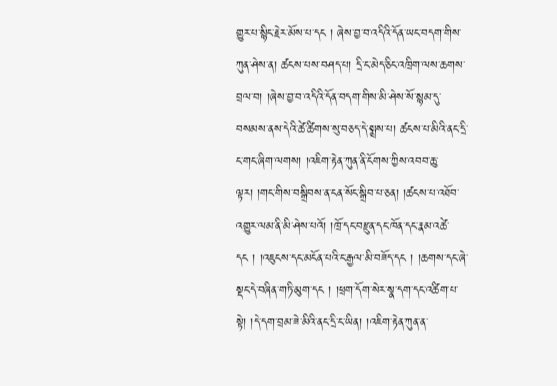གྱུར་པ་སྙིང་རྗེར་མོས་པ་དང ། ཞེས་བྱ་བ་འདིའི་དོན་ཡང་བདག་གིས་ཀུན་ཤེས་ན། ཚངས་པས་བཤད་པ། དྲི་ང་མེད་ཅིང་འཁྲིག་ལས་ཆགས་བྲལ་བ། །ཞེས་བྱ་བ་འདིའི་དོན་བདག་གིས་མི་ཤེས་སོ་སྙམ་དུ་བསམས་ནས་དེའི་ཚེ་ཚིགས་སུ་བཅད་དེ་སྨྲས་པ། ཚངས་པ་མིའི་ནང་དྲི་ང་གང་ཞིག་ལགས། །འཇིག་རྟེན་ཀུན་ནི་ངོགས་ཀྱིས་འབབ་ཆུ་ལྟར། །གང་གིས་བསྒྲིབས་ན་ངན་སོང་སྒྲིབ་པ་ཅན། །ཚངས་པ་འཐོབ་འགྱུར་ལམ་ནི་མི་ཤེས་པའོ། །ཁྲོ་དང་བརྫུན་དང་ཁོན་དང་རྣམ་འཚེ་དང ། །འཇུངས་དང་མངོན་པའི་ང་རྒྱལ་མི་བཟོད་དང ། །ཆགས་དང་ཞེ་སྡང་དེ་བཞིན་གཏི་མུག་དང ། །ཕྲག་དོག་སེར་སྣ་དག་དང་འཚིག་པ་སྟེ། །དེ་དག་བྲམ་ཟེ་མིའི་ནང་དྲི་ང་ཡིན། །འཇིག་རྟེན་ཀུན་ན་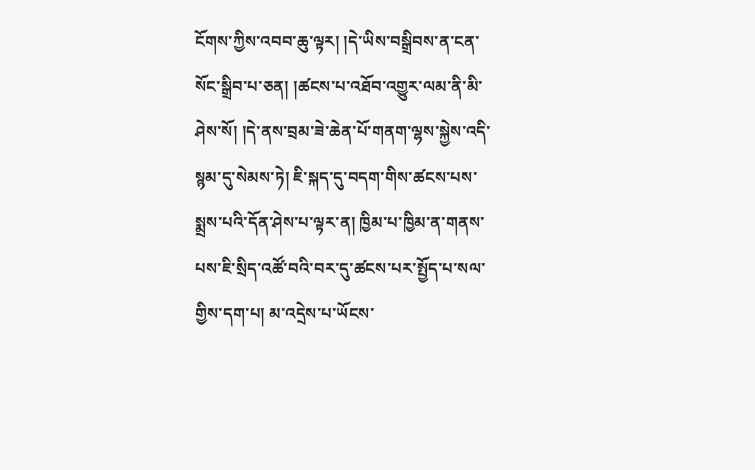ངོགས་ཀྱིས་འབབ་ཆུ་ལྟར། །དེ་ཡིས་བསྒྲིབས་ན་ངན་སོང་སྒྲིབ་པ་ཅན། །ཚངས་པ་འཐོབ་འགྱུར་ལམ་ནི་མི་ཤེས་སོ། །དེ་ནས་བྲམ་ཟེ་ཆེན་པོ་གནག་ལྷས་སྐྱེས་འདི་སྙམ་དུ་སེམས་ཏེ། ཇི་སྐད་དུ་བདག་གིས་ཚངས་པས་སྨྲས་པའི་དོན་ཤེས་པ་ལྟར་ན། ཁྱིམ་པ་ཁྱིམ་ན་གནས་པས་ཇི་སྲིད་འཚོ་བའི་བར་དུ་ཚངས་པར་སྤྱོད་པ་སལ་གྱིས་དག་པ། མ་འདྲེས་པ་ཡོངས་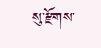སུ་རྫོགས་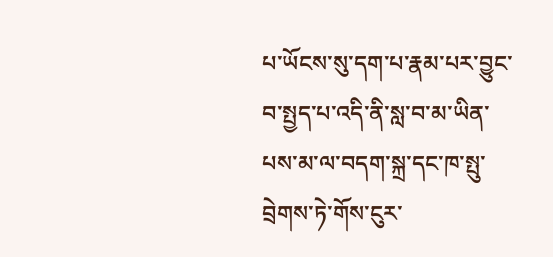པ་ཡོངས་སུ་དག་པ་རྣམ་པར་བྱུང་བ་སྤྱད་པ་འདི་ནི་སླ་བ་མ་ཡིན་པས་མ་ལ་བདག་སྐྲ་དང་ཁ་སྤུ་བྲེགས་ཏེ་གོས་ངུར་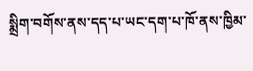སྨྲིག་བགོས་ནས་དད་པ་ཡང་དག་པ་ཁོ་ནས་ཁྱིམ་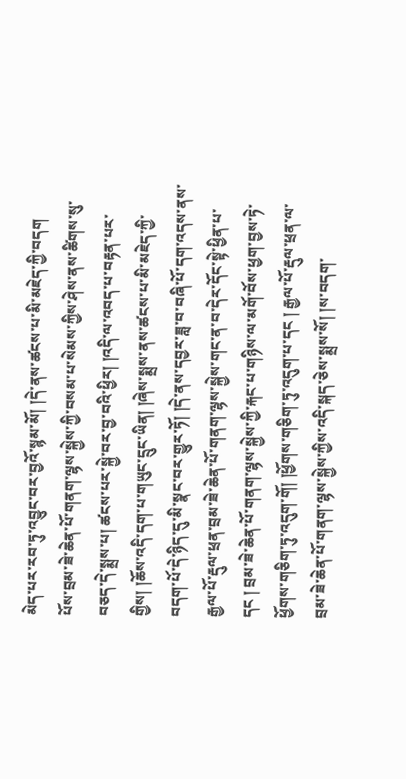མེད་པར་རབ་ཏུ་འབྱུང་བར་བྱའོ་སྙམ་མོ། །དེ་ནས་ཚངས་པ་མི་མཇེད་ཀྱི་བདག
པོས་བྲམ་ཟེ་ཆེན་པོ་གནག་ལྷས་སྐྱེས་ཀྱི་བསམ་པ་སེམས་ཀྱིས་ཤེས་ནས་ཚིགས་སུ་བཅད་དེ་སྨྲས་པ། ཚངས་པར་སྐྱེ་བར་བྱ་བའི་ཕྱིར། །འདི་ལ་འབད་པ་བརྟན་པར་གྱིས། །ཆོས་འདི་དག་པ་གཡུང་དྲུང་ཡིན། །ཞེས་སྨྲས་ནས་ཚངས་པ་མི་མཇེད་ཀྱི་བདག་པོ་དེ་ཉིད་དུ་མི་སྣང་བར་གྱུར་ཏོ། །དེ་ནས་དབྱར་ཟླ་བ་བཞི་པོ་དག་འདས་ནས་རྒྱལ་པོ་རྡུལ་ཕྲན་བྲམ་ཟེ་ཆེན་པོ་གནག་ལྷས་སྐྱེས་གང་ན་བ་དེར་དོང་སྟེ་ཕྱིན་པ་དང ། བྲམ་ཟེ་ཆེན་པོ་གནག་ལྷས་སྐྱེས་ཀྱི་རྐང་པ་གཉིས་ལ་མགོ་བོས་ཕྱག་བྱས་ཏེ་ཕྱོགས་གཅིག་ཏུ་འདུག་གོ། །ཕྱོགས་གཅིག་ཏུ་འདུག་པ་དང ། རྒྱལ་པོ་རྡུལ་ཕྲན་ལ་བྲམ་ཟེ་ཆེན་པོ་གནག་ལྷས་སྐྱེས་ཀྱིས་འདི་སྐད་ཅེས་སྨྲས་སོ། །ས་བདག་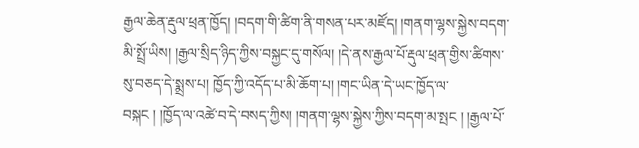རྒྱལ་ཆེན་རྡུལ་ཕྲན་ཁྱོད། །བདག་གི་ཚིག་ནི་གསན་པར་མཛོད། །གནག་ལྷས་སྐྱེས་བདག་མི་སྤྲོ་ཡིས། །རྒྱལ་སྲིད་ཉིད་ཀྱིས་བསྐྱང་དུ་གསོལ། །དེ་ནས་རྒྱལ་པོ་རྡུལ་ཕྲན་གྱིས་ཚིགས་སུ་བཅད་དེ་སྨྲས་པ། ཁྱོད་ཀྱི་འདོད་པ་མི་ཆོག་པ། །གང་ཡིན་དེ་ཡང་ཁྱོད་ལ་བསྐང ། །ཁྱོད་ལ་འཚེ་བ་དེ་བསད་ཀྱིས། །གནག་ལྷས་སྐྱེས་ཀྱིས་བདག་མ་སྤང ། །རྒྱལ་པོ་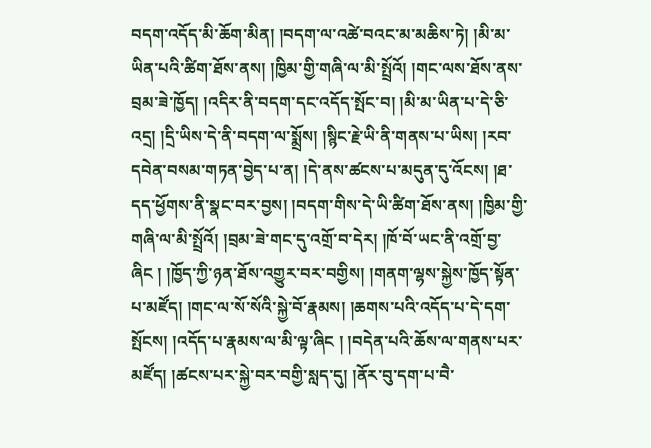བདག་འདོད་མི་ཆོག་མིན། །བདག་ལ་འཚེ་བའང་མ་མཆིས་ཏེ། །མི་མ་ཡིན་པའི་ཚིག་ཐོས་ནས། །ཁྱིམ་གྱི་གཞི་ལ་མི་སྤྲོའོ། །གང་ལས་ཐོས་ནས་བྲམ་ཟེ་ཁྱོད། །འདིར་ནི་བདག་དང་འདོད་སྤོང་བ། །མི་མ་ཡིན་པ་དེ་ཅི་འདྲ། །དྲི་ཡིས་དེ་ནི་བདག་ལ་སྨྲོས། །སྙིང་རྗེ་ཡི་ནི་གནས་པ་ཡིས། །རབ་དབེན་བསམ་གཏན་བྱེད་པ་ན། །དེ་ནས་ཚངས་པ་མདུན་དུ་འོངས། །ཐ་དད་ཕྱོགས་ནི་སྣང་བར་བྱས། །བདག་གིས་དེ་ཡི་ཚིག་ཐོས་ནས། །ཁྱིམ་གྱི་གཞི་ལ་མི་སྤྲོའོ། །བྲམ་ཟེ་གང་དུ་འགྲོ་བ་དེར། །ཁོ་བོ་ཡང་ནི་འགྲོ་བྱ་ཞིང ། །ཁྱོད་ཀྱི་ཉན་ཐོས་འགྱུར་བར་བགྱིས། །གནག་ལྷས་སྐྱེས་ཁྱོད་སྟོན་པ་མཛོད། །གང་ལ་སོ་སོའི་སྐྱེ་བོ་རྣམས། །ཆགས་པའི་འདོད་པ་དེ་དག་སྤོངས། །འདོད་པ་རྣམས་ལ་མི་ལྟ་ཞིང ། །བདེན་པའི་ཆོས་ལ་གནས་པར་མཛོད། །ཚངས་པར་སྐྱེ་བར་བགྱི་སླད་དུ། །ནོར་བུ་དག་པ་བཻ་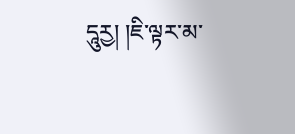དཱུརྱ། །ཇི་ལྟར་མ་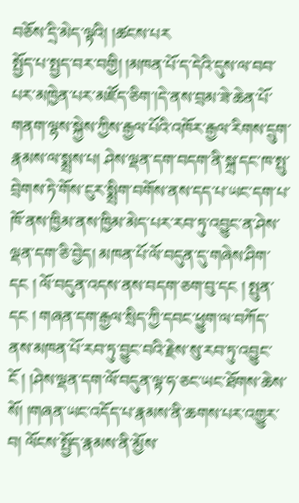བཅོས་དྲི་མེད་ལྟའི། །ཚངས་པར
སྤྱོད་པ་སྤྱད་བར་བགྱི། །མཁན་པོ་ད་དེའི་དུས་ལ་བབ་པར་མཁྱེན་པར་མཛོད་ཅིག་།དེ་ནས་བྲམ་ཟེ་ཆེན་པོ་གནག་ལྷས་སྐྱེས་ཀྱིས་རྒྱལ་པོའི་འཁོར་རྒྱལ་རིགས་དྲུག་རྣམས་ལ་སྨྲས་པ། ཤེས་ལྡན་དག་བདག་ནི་སྐྲ་དང་ཁ་སྤུ་བྲེགས་ཏེ་གོས་ངུར་སྨྲིག་བགོས་ནས་དད་པ་ཡང་དག་པ་ཁོ་ནས་ཁྱིམ་ནས་ཁྱིམ་མེད་པར་རབ་ཏུ་འབྱུང་ན་ཤེས་ལྡན་དག་ཅི་བྱེད། མཁན་པོ་ལོ་བདུན་དུ་གཞེས་ཤིག་དང ། ལོ་བདུན་འདས་ནས་བདག་ཅག་བུ་དང ། སྤུན་དང ། གཞན་དག་རྒྱལ་སྲིད་ཀྱི་དབང་ཕྱུག་ལ་བཀོད་ནས་མཁན་པོ་རབ་ཏུ་བྱུང་བའི་རྗེས་སུ་རབ་ཏུ་འབྱུང་ངོ ། །ཤེས་ལྡན་དག་ལོ་བདུན་ལྟ་ཧ་ཅང་ཡང་ཐོགས་ཆེས་སོ། །གཞན་ཡང་འདོད་པ་རྣམས་ནི་ཆགས་པར་འགྱུར་བ། ལོངས་སྤྱོད་རྣམས་ནི་མྱོས་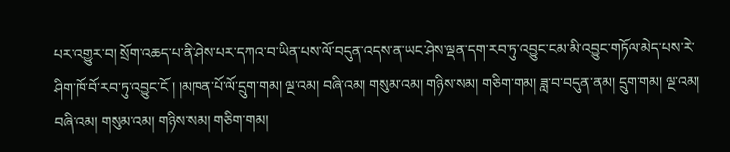པར་འགྱུར་བ། སྲོག་འཆད་པ་ནི་ཤེས་པར་དཀའ་བ་ཡིན་པས་ལོ་བདུན་འདས་ན་ཡང་ཤེས་ལྡན་དག་རབ་ཏུ་འབྱུང་ངམ་མི་འབྱུང་གཏོལ་མེད་པས་རེ་ཤིག་ཁོ་བོ་རབ་ཏུ་འབྱུང་ངོ ། །མཁན་པོ་ལོ་དྲུག་གམ། ལྔ་འམ། བཞི་འམ། གསུམ་འམ། གཉིས་སམ། གཅིག་གམ། ཟླ་བ་བདུན་ནམ། དྲུག་གམ། ལྔ་འམ། བཞི་འམ། གསུམ་འམ། གཉིས་སམ། གཅིག་གམ།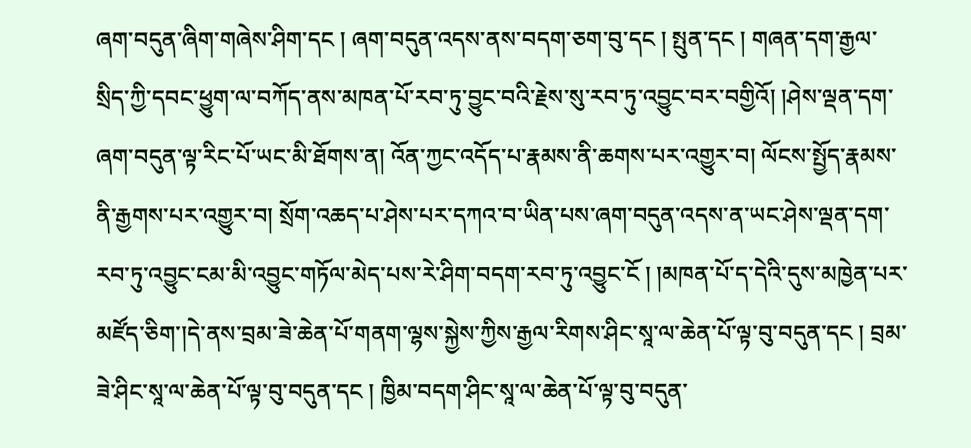ཞག་བདུན་ཞིག་གཞེས་ཤིག་དང ། ཞག་བདུན་འདས་ནས་བདག་ཅག་བུ་དང ། སྤུན་དང ། གཞན་དག་རྒྱལ་སྲིད་ཀྱི་དབང་ཕྱུག་ལ་བཀོད་ནས་མཁན་པོ་རབ་ཏུ་བྱུང་བའི་རྗེས་སུ་རབ་ཏུ་འབྱུང་བར་བགྱིའོ། །ཤེས་ལྡན་དག་ཞག་བདུན་ལྟ་རིང་པོ་ཡང་མི་ཐོགས་ན། འོན་ཀྱང་འདོད་པ་རྣམས་ནི་ཆགས་པར་འགྱུར་བ། ལོངས་སྤྱོད་རྣམས་ནི་རྒྱགས་པར་འགྱུར་བ། སྲོག་འཆད་པ་ཤེས་པར་དཀའ་བ་ཡིན་པས་ཞག་བདུན་འདས་ན་ཡང་ཤེས་ལྡན་དག་རབ་ཏུ་འབྱུང་ངམ་མི་འབྱུང་གཏོལ་མེད་པས་རེ་ཤིག་བདག་རབ་ཏུ་འབྱུང་ངོ ། །མཁན་པོ་ད་དེའི་དུས་མཁྱེན་པར་མཛོད་ཅིག་།དེ་ནས་བྲམ་ཟེ་ཆེན་པོ་གནག་ལྷས་སྐྱེས་ཀྱིས་རྒྱལ་རིགས་ཤིང་སཱ་ལ་ཆེན་པོ་ལྟ་བུ་བདུན་དང ། བྲམ་ཟེ་ཤིང་སཱ་ལ་ཆེན་པོ་ལྟ་བུ་བདུན་དང ། ཁྱིམ་བདག་ཤིང་སཱ་ལ་ཆེན་པོ་ལྟ་བུ་བདུན་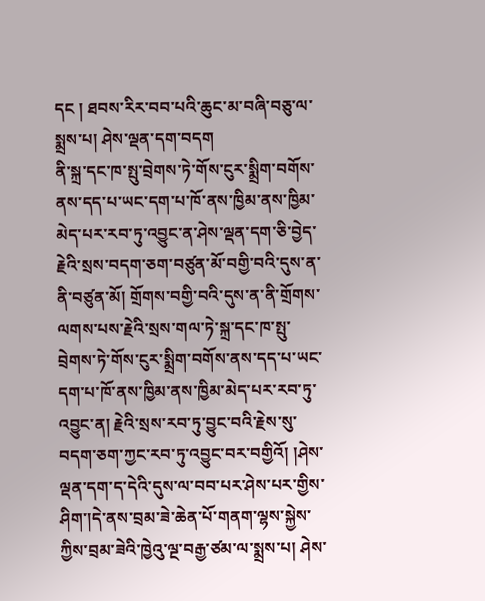དང ། ཐབས་རིར་བབ་པའི་ཆུང་མ་བཞི་བཅུ་ལ་སྨྲས་པ། ཤེས་ལྡན་དག་བདག
ནི་སྐྲ་དང་ཁ་སྤུ་བྲེགས་ཏེ་གོས་ངུར་སྨྲིག་བགོས་ནས་དད་པ་ཡང་དག་པ་ཁོ་ནས་ཁྱིམ་ནས་ཁྱིམ་མེད་པར་རབ་ཏུ་འབྱུང་ན་ཤེས་ལྡན་དག་ཅི་བྱེད་རྗེའི་སྲས་བདག་ཅག་བཙུན་མོ་བགྱི་བའི་དུས་ན་ནི་བཙུན་མོ། གྲོགས་བགྱི་བའི་དུས་ན་ནི་གྲོགས་ལགས་པས་རྗེའི་སྲས་གལ་ཏེ་སྐྲ་དང་ཁ་སྤུ་བྲེགས་ཏེ་གོས་ངུར་སྨྲིག་བགོས་ནས་དད་པ་ཡང་དག་པ་ཁོ་ནས་ཁྱིམ་ནས་ཁྱིམ་མེད་པར་རབ་ཏུ་འབྱུང་ན། རྗེའི་སྲས་རབ་ཏུ་བྱུང་བའི་རྗེས་སུ་བདག་ཅག་ཀྱང་རབ་ཏུ་འབྱུང་བར་བགྱིའོ། །ཤེས་ལྡན་དག་ད་དེའི་དུས་ལ་བབ་པར་ཤེས་པར་གྱིས་ཤིག་།དེ་ནས་བྲམ་ཟེ་ཆེན་པོ་གནག་ལྷས་སྐྱེས་ཀྱིས་བྲམ་ཟེའི་ཁྱེའུ་ལྔ་བརྒྱ་ཙམ་ལ་སྨྲས་པ། ཤེས་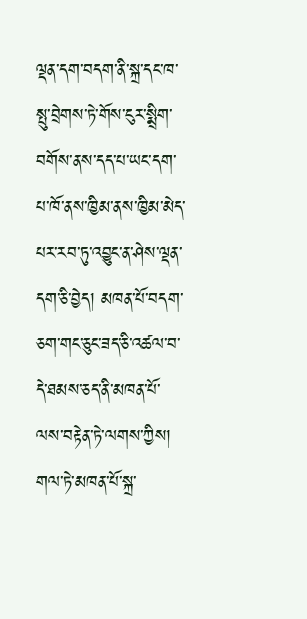ལྡན་དག་བདག་ནི་སྐྲ་དང་ཁ་སྤུ་བྲེགས་ཏེ་གོས་ངུར་སྨྲིག་བགོས་ནས་དད་པ་ཡང་དག་པ་ཁོ་ནས་ཁྱིམ་ནས་ཁྱིམ་མེད་པར་རབ་ཏུ་འབྱུང་ན་ཤེས་ལྡན་དག་ཅི་བྱེད། མཁན་པོ་བདག་ཅག་གང་ཅུང་ཟད་ཅི་འཚལ་བ་དེ་ཐམས་ཅད་ནི་མཁན་པོ་ལས་བརྟེན་ཏེ་ལགས་ཀྱིས། གལ་ཏེ་མཁན་པོ་སྐྲ་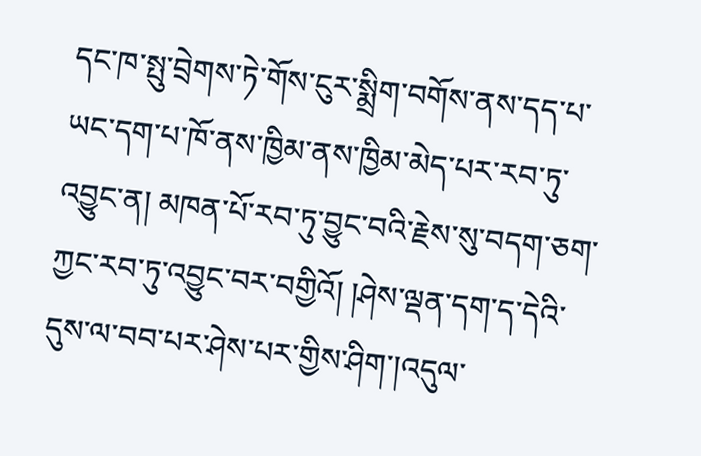དང་ཁ་སྤུ་བྲེགས་ཏེ་གོས་ངུར་སྨྲིག་བགོས་ནས་དད་པ་ཡང་དག་པ་ཁོ་ནས་ཁྱིམ་ནས་ཁྱིམ་མེད་པར་རབ་ཏུ་འབྱུང་ན། མཁན་པོ་རབ་ཏུ་བྱུང་བའི་རྗེས་སུ་བདག་ཅག་ཀྱང་རབ་ཏུ་འབྱུང་བར་བགྱིའོ། །ཤེས་ལྡན་དག་ད་དེའི་དུས་ལ་བབ་པར་ཤེས་པར་གྱིས་ཤིག་།འདུལ་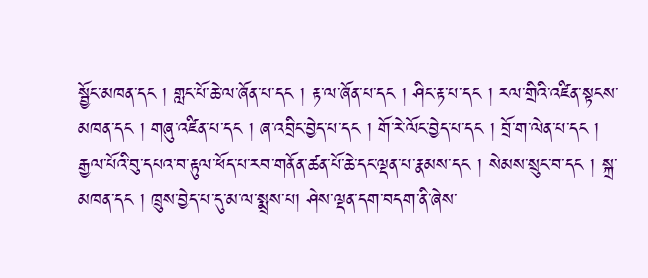སྦྱོང་མཁན་དང ། གླང་པོ་ཆེ་ལ་ཞོན་པ་དང ། རྟ་ལ་ཞོན་པ་དང ། ཤིང་རྟ་པ་དང ། རལ་གྲིའི་འཛིན་སྟངས་མཁན་དང ། གཞུ་འཛིན་པ་དང ། ཞ་འབྲིང་བྱེད་པ་དང ། གོ་རེ་ལོང་བྱེད་པ་དང ། བྲོ་ག་ལེན་པ་དང ། རྒྱལ་པོའི་བུ་དཔའ་བ་རྟུལ་ཕོད་པ་རབ་གནོན་ཚན་པོ་ཆེ་དང་ལྡན་པ་རྣམས་དང ། སེམས་སྲུང་བ་དང ། སྐྲ་མཁན་དང ། ཁྲུས་བྱེད་པ་དུ་མ་ལ་སྨྲས་པ། ཤེས་ལྡན་དག་བདག་ནི་ཞེས་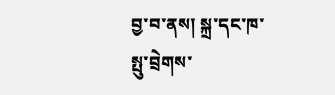བྱ་བ་ནས། སྐྲ་དང་ཁ་སྤུ་བྲེགས་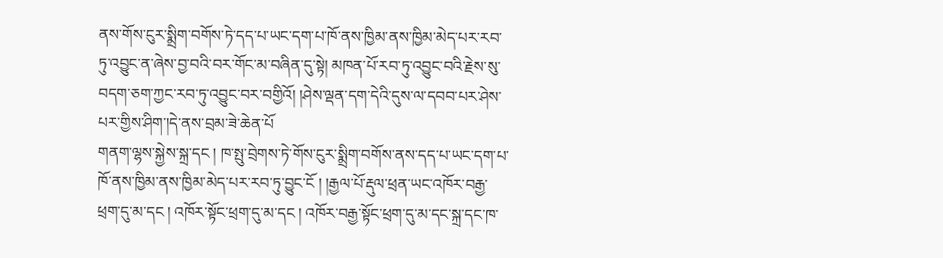ནས་གོས་ངུར་སྨྲིག་བགོས་ཏེ་དད་པ་ཡང་དག་པ་ཁོ་ནས་ཁྱིམ་ནས་ཁྱིམ་མེད་པར་རབ་ཏུ་འབྱུང་ན་ཞེས་བྱ་བའི་བར་གོང་མ་བཞིན་དུ་སྟེ། མཁན་པོ་རབ་ཏུ་འབྱུང་བའི་རྗེས་སུ་བདག་ཅག་ཀྱང་རབ་ཏུ་འབྱུང་བར་བགྱིའོ། །ཤེས་ལྡན་དག་དེའི་དུས་ལ་དབབ་པར་ཤེས་པར་གྱིས་ཤིག་།དེ་ནས་བྲམ་ཟེ་ཆེན་པོ
གནག་ལྷས་སྐྱེས་སྐྲ་དང ། ཁ་སྤུ་བྲེགས་ཏེ་གོས་ངུར་སྨྲིག་བགོས་ནས་དད་པ་ཡང་དག་པ་ཁོ་ནས་ཁྱིམ་ནས་ཁྱིམ་མེད་པར་རབ་ཏུ་བྱུང་ངོ ། །རྒྱལ་པོ་རྡུལ་ཕྲན་ཡང་འཁོར་བརྒྱ་ཕྲག་དུ་མ་དང ། འཁོར་སྟོང་ཕྲག་དུ་མ་དང ། འཁོར་བརྒྱ་སྟོང་ཕྲག་དུ་མ་དང་སྐྲ་དང་ཁ་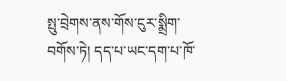སྤུ་བྲེགས་ནས་གོས་ངུར་སྨྲིག་བགོས་ཏེ། དད་པ་ཡང་དག་པ་ཁོ་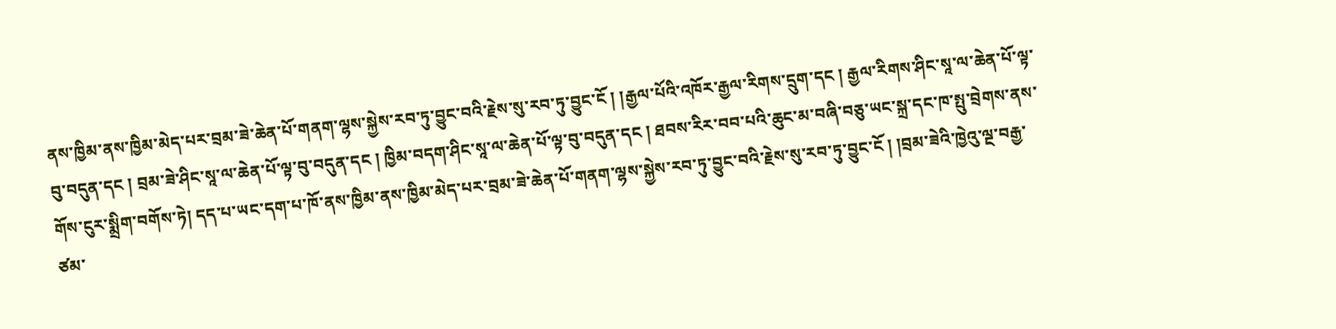ནས་ཁྱིམ་ནས་ཁྱིམ་མེད་པར་བྲམ་ཟེ་ཆེན་པོ་གནག་ལྷས་སྐྱེས་རབ་ཏུ་བྱུང་བའི་རྗེས་སུ་རབ་ཏུ་བྱུང་ངོ ། །རྒྱལ་པོའི་འཁོར་རྒྱལ་རིགས་དྲུག་དང ། རྒྱལ་རིགས་ཤིང་སཱ་ལ་ཆེན་པོ་ལྟ་བུ་བདུན་དང ། བྲམ་ཟེ་ཤིང་སཱ་ལ་ཆེན་པོ་ལྟ་བུ་བདུན་དང ། ཁྱིམ་བདག་ཤིང་སཱ་ལ་ཆེན་པོ་ལྟ་བུ་བདུན་དང ། ཐབས་རིར་བབ་པའི་ཆུང་མ་བཞི་བཅུ་ཡང་སྐྲ་དང་ཁ་སྤུ་བྲེགས་ནས་གོས་ངུར་སྨྲིག་བགོས་ཏེ། དད་པ་ཡང་དག་པ་ཁོ་ནས་ཁྱིམ་ནས་ཁྱིམ་མེད་པར་བྲམ་ཟེ་ཆེན་པོ་གནག་ལྷས་སྐྱེས་རབ་ཏུ་བྱུང་བའི་རྗེས་སུ་རབ་ཏུ་བྱུང་ངོ ། །བྲམ་ཟེའི་ཁྱེའུ་ལྔ་བརྒྱ་ཙམ་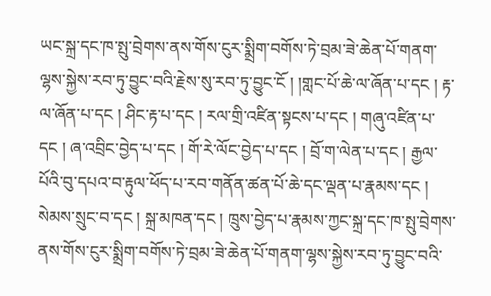ཡང་སྐྲ་དང་ཁ་སྤུ་བྲེགས་ནས་གོས་ངུར་སྨྲིག་བགོས་ཏེ་བྲམ་ཟེ་ཆེན་པོ་གནག་ལྷས་སྐྱེས་རབ་ཏུ་བྱུང་བའི་རྗེས་སུ་རབ་ཏུ་བྱུང་ངོ ། །གླང་པོ་ཆེ་ལ་ཞོན་པ་དང ། རྟ་ལ་ཞོན་པ་དང ། ཤིང་རྟ་པ་དང ། རལ་གྲི་འཛིན་སྟངས་པ་དང ། གཞུ་འཛིན་པ་དང ། ཞ་འབྲིང་བྱེད་པ་དང ། གོ་རེ་ལོང་བྱེད་པ་དང ། བྲོ་ག་ལེན་པ་དང ། རྒྱལ་པོའི་བུ་དཔའ་བ་རྟུལ་ཕོད་པ་རབ་གནོན་ཚན་པོ་ཆེ་དང་ལྡན་པ་རྣམས་དང ། སེམས་སྲུང་བ་དང ། སྐྲ་མཁན་དང ། ཁྲུས་བྱེད་པ་རྣམས་ཀྱང་སྐྲ་དང་ཁ་སྤུ་བྲེགས་ནས་གོས་ངུར་སྨྲིག་བགོས་ཏེ་བྲམ་ཟེ་ཆེན་པོ་གནག་ལྷས་སྐྱེས་རབ་ཏུ་བྱུང་བའི་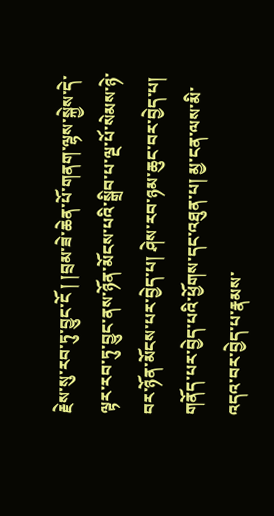རྗེས་སུ་རབ་ཏུ་བྱུང་ངོ ། །བྲམ་ཟེ་ཆེན་པོ་གནག་ལྷས་སྐྱེས་དེ་ལྟར་རབ་ཏུ་བྱུང་ནས་ཉོན་མོངས་པའི་སྒྲིབ་པ་ལྔ་པོ་སེམས་ཉེ་བར་ཉོན་མོངས་པར་བྱེད་པ། ཤེས་རབ་ཉམ་ཆུང་བར་བྱེད་པ། གནོད་པར་བྱེད་པའི་ཕྱོགས་དང་འཐུན་པ། མྱ་ངན་ལས་མི་འདའ་བར་བྱེད་པ་རྣམས་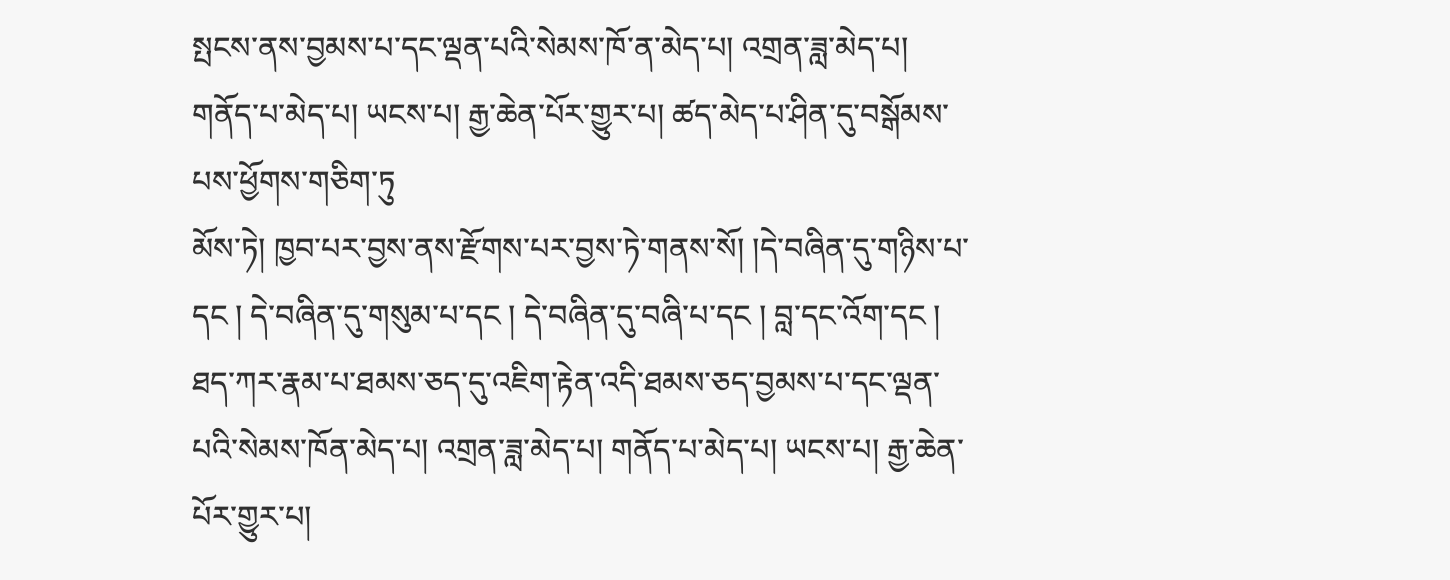སྤངས་ནས་བྱམས་པ་དང་ལྡན་པའི་སེམས་ཁོ་ན་མེད་པ། འགྲན་ཟླ་མེད་པ། གནོད་པ་མེད་པ། ཡངས་པ། རྒྱ་ཆེན་པོར་གྱུར་པ། ཚད་མེད་པ་ཤིན་དུ་བསྒོམས་པས་ཕྱོགས་གཅིག་ཏུ
མོས་ཏེ། ཁྱབ་པར་བྱས་ནས་རྫོགས་པར་བྱས་ཏེ་གནས་སོ། །དེ་བཞིན་དུ་གཉིས་པ་དང ། དེ་བཞིན་དུ་གསུམ་པ་དང ། དེ་བཞིན་དུ་བཞི་པ་དང ། བླ་དང་འོག་དང ། ཐད་ཀར་རྣམ་པ་ཐམས་ཅད་དུ་འཇིག་རྟེན་འདི་ཐམས་ཅད་བྱམས་པ་དང་ལྡན་པའི་སེམས་ཁོན་མེད་པ། འགྲན་ཟླ་མེད་པ། གནོད་པ་མེད་པ། ཡངས་པ། རྒྱ་ཆེན་པོར་གྱུར་པ།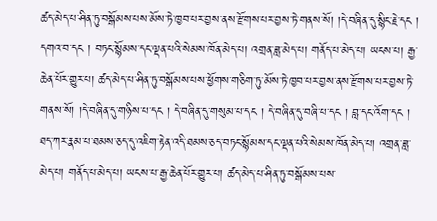ཚད་མེད་པ་ཤིན་ཏུ་བསྒོམས་པས་མོས་ཏེ་ཁྱབ་པར་བྱས་ནས་རྫོགས་པར་བྱས་ཏེ་གནས་སོ། །དེ་བཞིན་དུ་སྙིང་རྗེ་དང ། དགའ་བ་དང ། བཏང་སྙོམས་དང་ལྡན་པའི་སེམས་ཁོན་མེད་པ། འགྲན་ཟླ་མེད་པ། གནོད་པ་མེད་པ། ཡངས་པ། རྒྱ་ཆེན་པོར་གྱུར་པ། ཚད་མེད་པ་ཤིན་ཏུ་བསྒོམས་པས་ཕྱོགས་གཅིག་ཏུ་མོས་ཏེ་ཁྱབ་པར་བྱས་ནས་རྫོགས་པར་བྱས་ཏེ་གནས་སོ། །དེ་བཞིན་དུ་གཉིས་པ་དང ། དེ་བཞིན་དུ་གསུམ་པ་དང ། དེ་བཞིན་དུ་བཞི་པ་དང ། བླ་དང་འོག་དང ། ཐད་ཀར་རྣམ་པ་ཐམས་ཅད་དུ་འཇིག་རྟེན་འདི་ཐམས་ཅད་བཏང་སྙོམས་དང་ལྡན་པའི་སེམས་ཁོན་མེད་པ། འགྲན་ཟླ་མེད་པ། གནོད་པ་མེད་པ། ཡངས་པ་རྒྱ་ཆེན་པོར་གྱུར་པ། ཚད་མེད་པ་ཤིན་ཏུ་བསྒོམས་པས་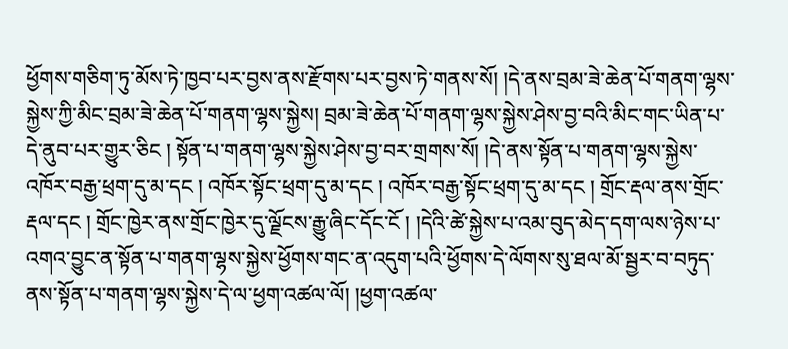ཕྱོགས་གཅིག་ཏུ་མོས་ཏེ་ཁྱབ་པར་བྱས་ནས་རྫོགས་པར་བྱས་ཏེ་གནས་སོ། །དེ་ནས་བྲམ་ཟེ་ཆེན་པོ་གནག་ལྷས་སྐྱེས་ཀྱི་མིང་བྲམ་ཟེ་ཆེན་པོ་གནག་ལྷས་སྐྱེས། བྲམ་ཟེ་ཆེན་པོ་གནག་ལྷས་སྐྱེས་ཤེས་བྱ་བའི་མིང་གང་ཡིན་པ་དེ་ནུབ་པར་གྱུར་ཅིང ། སྟོན་པ་གནག་ལྷས་སྐྱེས་ཤེས་བྱ་བར་གྲགས་སོ། །དེ་ནས་སྟོན་པ་གནག་ལྷས་སྐྱེས་འཁོར་བརྒྱ་ཕྲག་དུ་མ་དང ། འཁོར་སྟོང་ཕྲག་དུ་མ་དང ། འཁོར་བརྒྱ་སྟོང་ཕྲག་དུ་མ་དང ། གྲོང་རྡལ་ནས་གྲོང་རྡལ་དང ། གྲོང་ཁྱེར་ནས་གྲོང་ཁྱེར་དུ་ལྗོངས་རྒྱུ་ཞིང་དོང་ངོ ། །དེའི་ཚེ་སྐྱེས་པ་འམ་བུད་མེད་དག་ལས་ཉེས་པ་འགའ་བྱུང་ན་སྟོན་པ་གནག་ལྷས་སྐྱེས་ཕྱོགས་གང་ན་འདུག་པའི་ཕྱོགས་དེ་ལོགས་སུ་ཐལ་མོ་སྦྱར་བ་བཏུད་ནས་སྟོན་པ་གནག་ལྷས་སྐྱེས་དེ་ལ་ཕྱག་འཚལ་ལོ། །ཕྱག་འཚལ་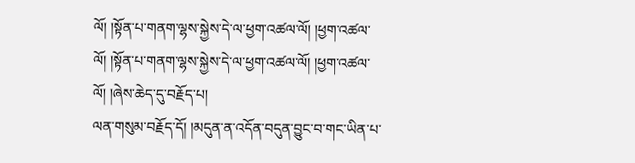ལོ། །སྟོན་པ་གནག་ལྷས་སྐྱེས་དེ་ལ་ཕྱག་འཚལ་ལོ། །ཕྱག་འཚལ་ལོ། །སྟོན་པ་གནག་ལྷས་སྐྱེས་དེ་ལ་ཕྱག་འཚལ་ལོ། །ཕྱག་འཚལ་ལོ། །ཞེས་ཆེད་དུ་བརྗོད་པ།
ལན་གསུམ་བརྗོད་དོ། །མདུན་ན་འདོན་བདུན་བྱུང་བ་གང་ཡིན་པ་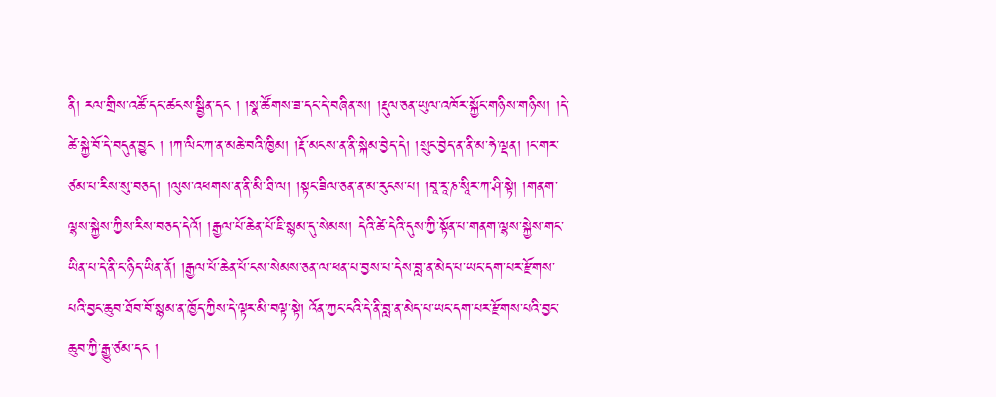ནི། རལ་གྲིས་འཚོ་དང་ཚངས་སྦྱིན་དང ། །སྣ་ཚོགས་ཟ་དང་དེ་བཞིན་ས། །རྡུལ་ཅན་ཡུལ་འཁོར་སྐྱོང་གཉིས་གཉིས། །དེ་ཚེ་སྐྱེ་བོ་དེ་བདུན་བྱུང ། །ཀ་ལིང་ཀ་ན་མཆེ་བའི་ཁྱིམ། །རྡོ་མངས་ན་ནི་སྐེམ་བྱེད་དེ། །སྲུང་བྱེད་ན་ནི་མ་ཧེ་ལྡན། །ང་གར་ཙམ་པ་རིས་སུ་བཅད། །ལུས་འཕགས་ན་ནི་མི་ཐི་ལ། །སྟང་ཟིལ་ཅན་ན་མ་རུངས་པ། །བཱ་རཱ་ཎ་སཱིར་ཀ་ཤི་སྟེ། །གནག་ལྷས་སྐྱེས་ཀྱིས་རིས་བཅད་དེའོ། །རྒྱལ་པོ་ཆེན་པོ་ཇི་སྙམ་དུ་སེམས། དེའི་ཚེ་དེའི་དུས་ཀྱི་སྟོན་པ་གནག་ལྷས་སྐྱེས་གང་ཡིན་པ་དེ་ནི་ང་ཉིད་ཡིན་ནོ། །རྒྱལ་པོ་ཆེན་པོ་ངས་སེམས་ཅན་ལ་ཕན་པ་བྱས་པ་དེས་བླ་ན་མེད་པ་ཡང་དག་པར་རྫོགས་པའི་བྱང་ཆུབ་ཐོབ་བོ་སྙམ་ན་ཁྱོད་ཀྱིས་དེ་ལྟར་མི་བལྟ་སྟེ། འོན་ཀྱང་ངའི་དེ་ནི་བླ་ན་མེད་པ་ཡང་དག་པར་རྫོགས་པའི་བྱང་ཆུབ་ཀྱི་རྒྱུ་ཙམ་དང །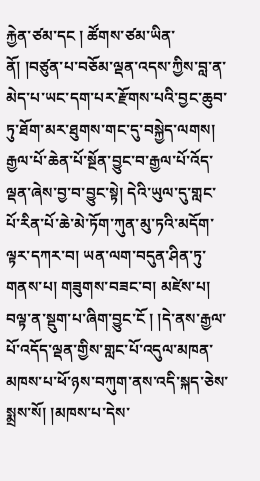རྐྱེན་ཙམ་དང ། ཚོགས་ཙམ་ཡིན་ནོ། །བཙུན་པ་བཅོམ་ལྡན་འདས་ཀྱིས་བླ་ན་མེད་པ་ཡང་དག་པར་རྫོགས་པའི་བྱང་ཆུབ་ཏུ་ཐོག་མར་ཐུགས་གང་དུ་བསྐྱེད་ལགས། རྒྱལ་པོ་ཆེན་པོ་སྔོན་བྱུང་བ་རྒྱལ་པོ་འོད་ལྡན་ཞེས་བྱ་བ་བྱུང་སྟེ། དེའི་ཡུལ་དུ་གླང་པོ་རིན་པོ་ཆེ་མེ་ཏོག་ཀུན་མུ་ཏའི་མདོག་ལྟར་དཀར་བ། ཡན་ལག་བདུན་ཤིན་ཏུ་གནས་པ། གཟུགས་བཟང་བ། མཛེས་པ། བལྟ་ན་སྡུག་པ་ཞིག་བྱུང་ངོ ། །དེ་ནས་རྒྱལ་པོ་འདོད་ལྡན་གྱིས་གླང་པོ་འདུལ་མཁན་མཁས་པ་ཕོ་ཉས་བཀུག་ནས་འདི་སྐད་ཅེས་སྨྲས་སོ། །མཁས་པ་དེས་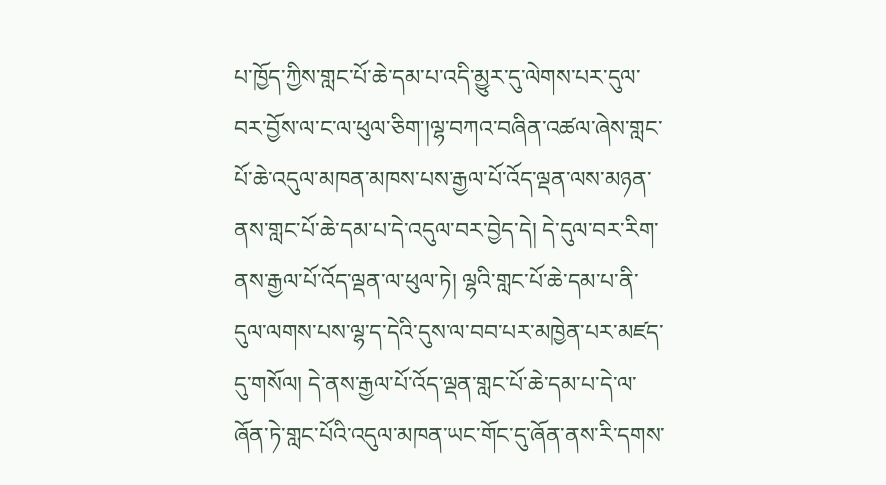པ་ཁྱོད་ཀྱིས་གླང་པོ་ཆེ་དམ་པ་འདི་མྱུར་དུ་ལེགས་པར་དུལ་བར་བྱོས་ལ་ང་ལ་ཕུལ་ཅིག་།ལྷ་བཀའ་བཞིན་འཚལ་ཞེས་གླང་པོ་ཆེ་འདུལ་མཁན་མཁས་པས་རྒྱལ་པོ་འོད་ལྡན་ལས་མཉན་ནས་གླང་པོ་ཆེ་དམ་པ་དེ་འདུལ་བར་བྱེད་དེ། དེ་དུལ་བར་རིག་ནས་རྒྱལ་པོ་འོད་ལྡན་ལ་ཕུལ་ཏེ། ལྷའི་གླང་པོ་ཆེ་དམ་པ་ནི་དུལ་ལགས་པས་ལྷ་ད་དེའི་དུས་ལ་བབ་པར་མཁྱེན་པར་མཛད་དུ་གསོལ། དེ་ནས་རྒྱལ་པོ་འོད་ལྡན་གླང་པོ་ཆེ་དམ་པ་དེ་ལ་ཞོན་ཏེ་གླང་པོའི་འདུལ་མཁན་ཡང་གོང་དུ་ཞོན་ནས་རི་དགས་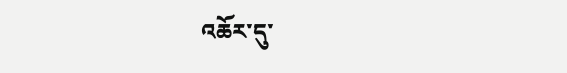འཆོར་དུ་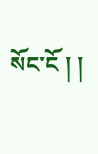སོང་ངོ ། །